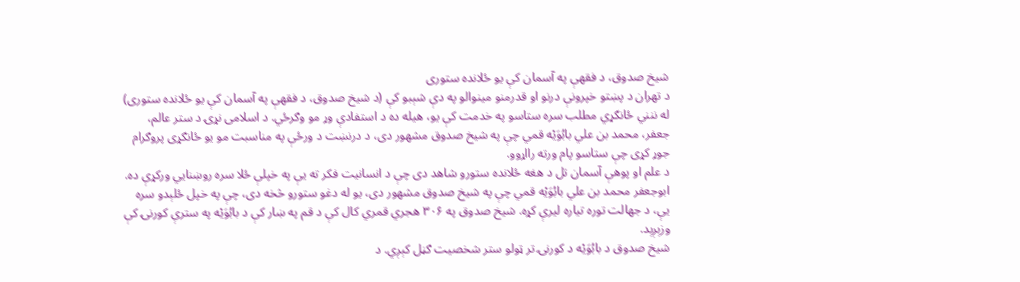شیخ صدوق، د فقهې په آسمان کې یو ځلانده ستوری
د تهران د پښتو خپرونې درنو او قدرمنو مینوالو په دې شېبو کې (د شیخ صدوق، د فقهې په آسمان کې یو ځلانده ستوری) له ننني ځانګړي مطلب سره ستاسو په خدمت کې یو، هیله ده د استفادې وړ مو وګرځي. د اسلامی نړۍ د ستر عالم، جعفر، محمد بن علي بابُوَیْه قمي چې په شیخ صدوق مشهور دی، د درنښت د ورځې په مناسبت مو یو ځانګړی پروګرام جوړ کړی چې ستاسو پام ورته رااړوو.
د علم او پوهې آسمان تل د هغه ځلانده ستورو شاهد دی چې د انسانیت فکر ته یې په خپلې ځلا سره روښنايي ورکړې ده. ابوجعفر محمد بن علي بابُوَیْه قمي چې په شیخ صدوق مشهور دی، یو له دغو ستورو څخه دی، چې په خپل ځلېدو سره یې، د جهالت توره تیاره لیرې کړه. شیخ صدوق په ۳۰۶ هجري قمري کال کې د قم په ښار کې د بابُوَیْه په سترې کورنۍ کې وزېږېد.
شیخ صدوق د بابُوَیْه د کورنۍ تر ټولو ستر شخصیت ګڼل کېږي. د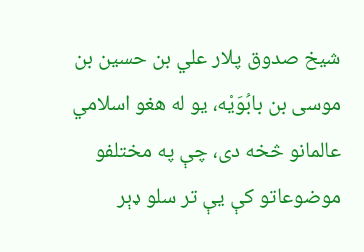شیخ صدوق پلار علي بن حسین بن موسی بن بابُوَیْه، یو له هغو اسلامي عالمانو څخه دی، چې په مختلفو موضوعاتو کې یې تر سلو ډېر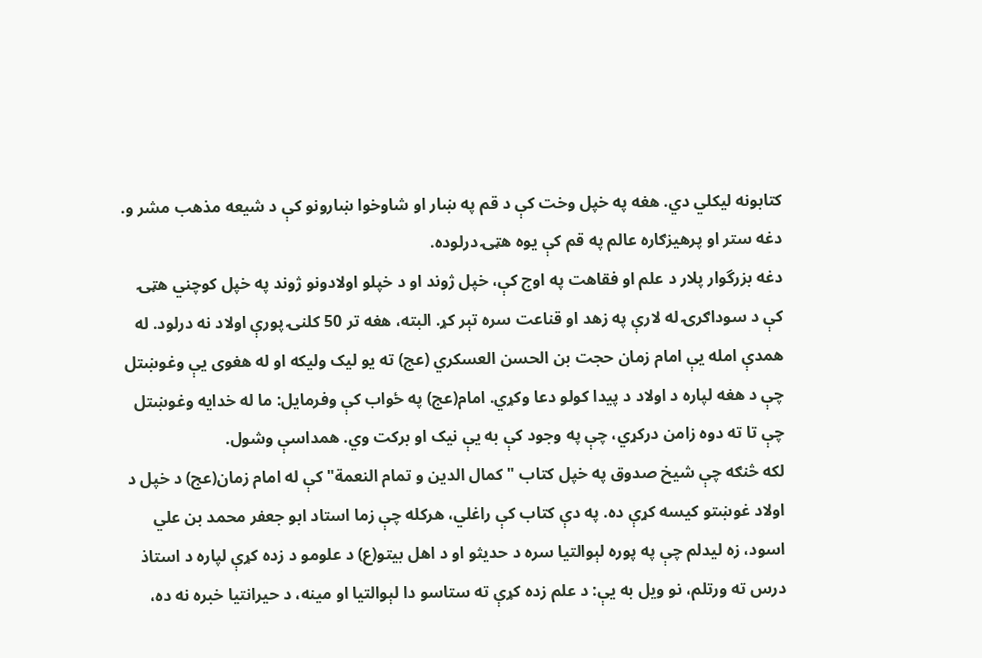کتابونه لیکلي دي. هغه په خپل وخت کې د قم په ښار او شاوخوا ښارونو کې د شیعه مذهب مشر و. دغه ستر او پرهیزګاره عالم په قم کې یوه هټۍ درلوده.
دغه بزرگوار پلار د علم او فقاهت په اوج کې، خپل ژوند او د خپلو اولادونو ژوند په خپل کوچني هټۍ کې د سوداګرۍ له لارې په زهد او قناعت سره تېر کړ. البته، هغه تر 50 کلنۍ پورې اولاد نه درلود. له همدې امله یې امام زمان حجت بن الحسن العسکري (عج) ته یو لیک ولیکه او له هغوی یې وغوښتل چې د هغه لپاره د اولاد د پیدا کولو دعا وکړي. امام(عج) په ځواب کې وفرمایل: ما له خدایه وغوښتل چې تا ته دوه زامن درکړي، چې په وجود کې به یې نیک او برکت وي. همداسې وشول.
لکه څنګه چې شیخ صدوق په خپل کتاب "کمال الدین و تمام النعمة" کې له امام زمان(عج) د خپل د اولاد غوښتو کیسه کړې ده. په دې كتاب كې راغلي، هركله چې زما استاد ابو جعفر محمد بن علي اسود، زه لیدلم چې په پوره لېوالتيا سره د حدیثو او د اهل بيتو(ع) د علومو د زده كړې لپاره د استاذ درس ته ورتلم، نو ويل به يې: د علم زده کړې ته ستاسو دا لېوالتیا او مینه، د حیرانتیا خبره نه ده،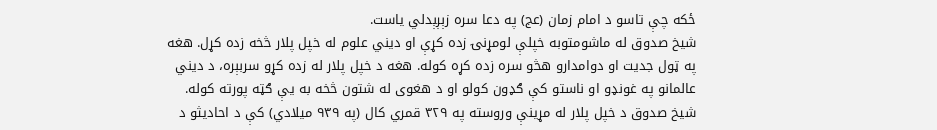ځکه چې تاسو د امام زمان (عج) په دعا سره زېږېدلي یاست.
شیخ صدوق له ماشومتوبه خپلې لومړنۍ زده کړې او دیني علوم له خپل پلار څخه زده کړل. هغه په ټول جديت او دوامدارو هڅو سره زده کړه کوله. هغه د خپل پلار له زده کړو سربېره، د دیني عالمانو په غونډو او ناستو کې ګډون کولو او د هغوی له شتون څخه به یې ګټه پورته کوله. شیخ صدوق د خپل پلار له مړینې وروسته په ۳۲۹ قمري کال (په ۹۳۹ میلادي) کې د احادیثو د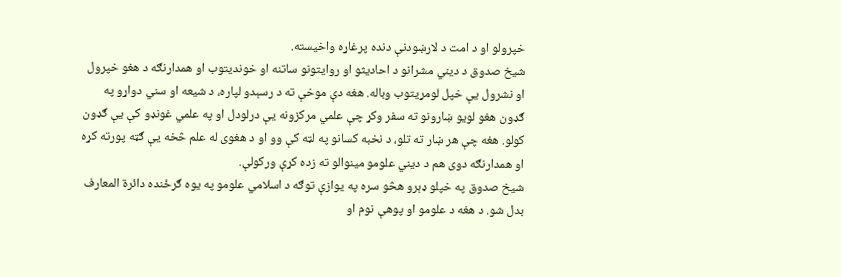خپرولو او د امت د لارښودنې دنده پرغاړه واخیسته.
شیخ صدوق د دیني مشرانو د احادیثو او روایتونو ساتنه او خوندیتوب او همدارنګه د هغو خپرول او نشرول یې خپل لومړیتوب وباله. هغه دې موخې ته د رسېدو لپاره، د شیعه او سني دواړو په ګډون هغو لویو ښارونو ته سفر وکړ چې علمي مرکزونه یې درلودل او په علمي غونډو کې یې ګډون کولو. هغه چې هر ښار ته تلو، د نخبه کسانو په لټه کې وو او د هغوی له علم څخه یې ګټه پورته کړه او همدارنګه دوی هم د دیني علومو مینوالو ته زده کړې ورکولې.
شیخ صدوق په خپلو ډېرو هڅو سره په یوازې توګه د اسلامي علومو په یوه ګرځنده دائرة المعارف بدل شو. د هغه د علومو او پوهې نوم او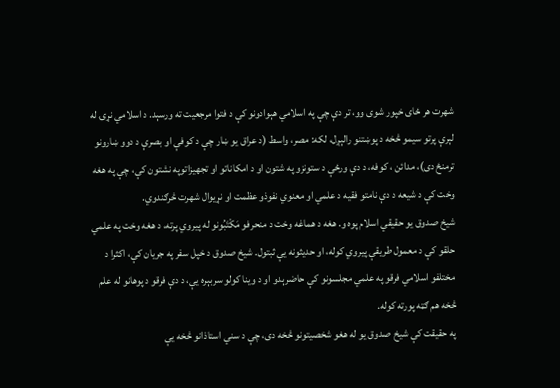شهرت هر ځای خپور شوی وو، تر دې چې په اسلامي هېوادونو کې د فتوا مرجعیت ته ورسېد. د اسلامي نړۍ له لېرې پرتو سیمو څخه د پوښتنو رالېږل، لکه: مصر، واسط (د عراق یو ښار چې د کوفې او بصرې د دوو ښارونو ترمنځ دی)، مدائن ، کوفه، د دې ورځې د ستونزو په شتون او د امکاناتو او تجهیزاتوپه نشتون کې، چې په هغه وخت کې د شیعه د دې نامتو فقیه د علمي او معنوي نفوذو عظمت او نړیوال شهرت څرګندوي.
شیخ صدوق یو حقیقي اسلام پوه و. هغه د هماغه وخت د منحرفو مَکْتَبُونو له پیروي پرته، د هغه وخت په علمي حلقو کې د معمول طریقې پیروي کوله، او حدیثونه یې ثبتول. شیخ صدوق د خپل سفر په جریان کې، اکثرا د مختلفو اسلامي فرقو په علمي مجلسونو کې حاضرېدو او د وینا کولو سربېره یې، د دې فرقو د پوهانو له علم څخه هم ګټه پورته کوله.
په حقیقت کې شیخ صدوق یو له هغو شخصیتونو څخه دی، چې د سني استاذانو څخه یې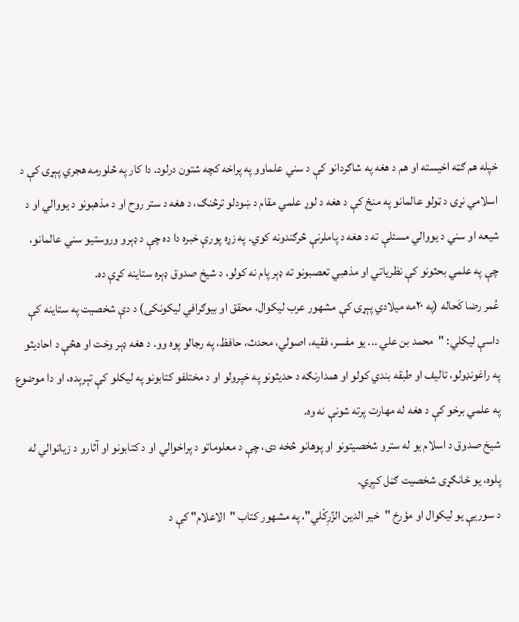خپله هم ګټه اخیسته او هم د هغه په شاګردانو کې د سني علماوو په پراخه کچه شتون درلود. دا کار په څلورمه هجري پېړۍ کې د اسلامي نړۍ د ټولو عالمانو په منځ کې د هغه د لوړ علمي مقام د ښودلو ترڅنګ، د هغه د ستر روح او د مذهبونو د یووالي او د شیعه او سني د یووالي مسئلې ته د هغه د پاملرنې څرګندونه کوي. په زړه پورې خبره دا ده چې د ډېرو وروستیو سني عالمانو، چې په علمي بحثونو کې نظرياتي او مذهبي تعصبونو ته ډېر پام نه کولو، د شيخ صدوق ډېره ستاينه کړې ده.
عُمر رضا کَحاله (په ۲۰مه میلادي پېړۍ کې مشهور عرب لیکوال، محقق او بیوګرافي لیکونکی) د دې شخصیت په ستاینه کې داسې لیکلي: "محمد بن علي ... یو مفسر، فقیه، اصولي، محدث، حافظ، په رجالو پوه وو. د هغه ډېر وخت او هڅې د احادیثو په راغونډولو، تالیف او طبقه بندي کولو او همدارنګه د حدیثونو په خپرولو او د مختلفو کتابونو په لیکلو کې تېرېده، او دا موضوع په علمي برخو کې د هغه له مهارت پرته شونې نه وه.
شیخ صدوق د اسلام یو له سترو شخصیتونو او پوهانو څخه دی، چې د معلوماتو د پراخوالي او د کتابونو او آثارو د زیاتوالي له پلوه، یو ځانګړی شخصیت ګڼل کېږي.
د سوریې یو لیکوال او مؤرخ "خیر الدین الزِّرِکْلي"، په مشهور کتاب "الاعلام" کې د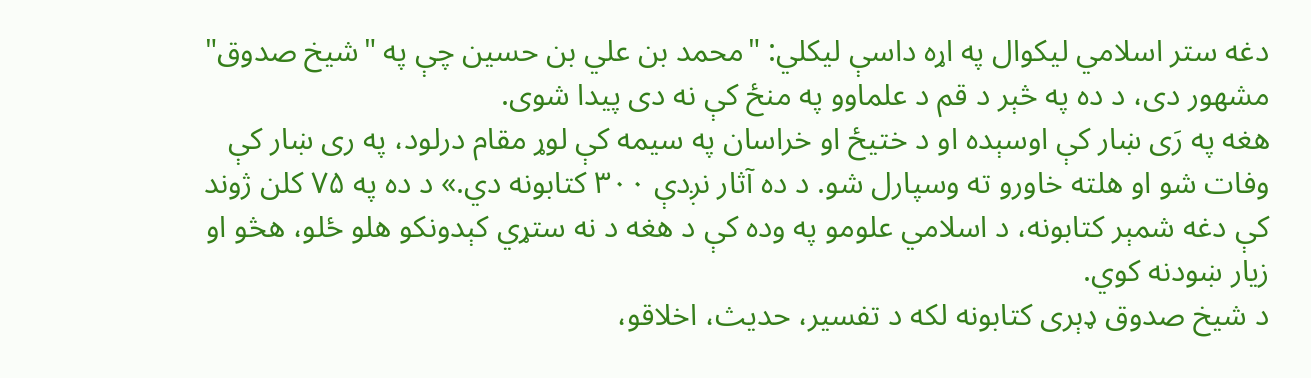دغه ستر اسلامي لیکوال په اړه داسې لیکلي: "محمد بن علي بن حسین چې په "شیخ صدوق" مشهور دی، د ده په څېر د قم د علماوو په منځ کې نه دی پیدا شوی.
هغه په رَی ښار کې اوسېده او د ختیځ او خراسان په سیمه کې لوړ مقام درلود، په ری ښار کې وفات شو او هلته خاورو ته وسپارل شو. د ده آثار نږدې ۳۰۰ کتابونه دي.» د ده په ۷۵ کلن ژوند کې دغه شمېر کتابونه، د اسلامي علومو په وده کې د هغه د نه ستړي کېدونکو هلو ځلو، هڅو او زیار ښودنه کوي.
د شیخ صدوق ډېری کتابونه لکه د تفسیر، حدیث، اخلاقو،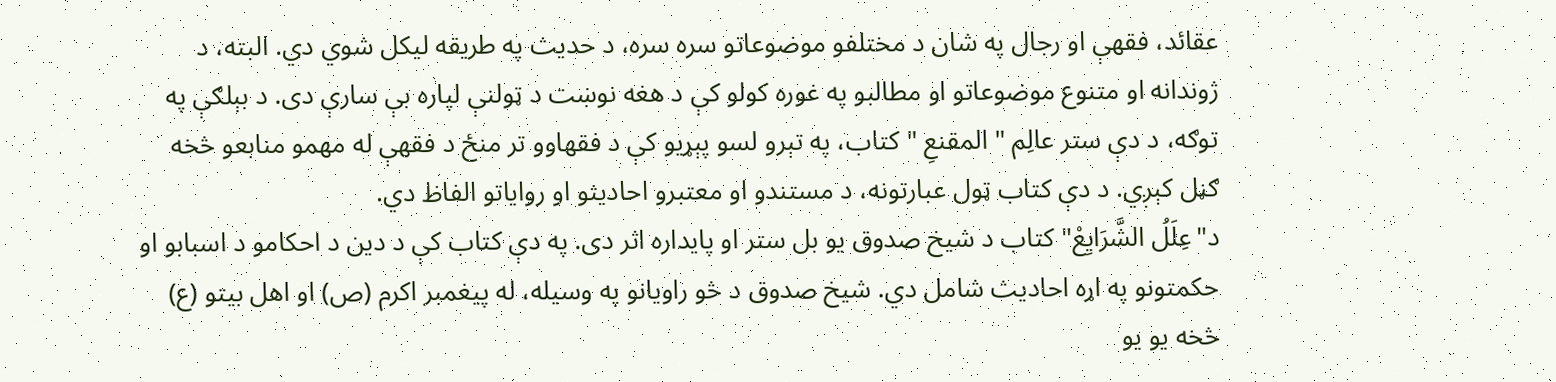عقائد، فقهې او رجال په شان د مختلفو موضوعاتو سره سره، د حدیث په طریقه لیکل شوي دي. البته، د ژوندانه او متنوع موضوعاتو او مطالبو په غوره کولو کې د هغه نوښت د ټولنې لپاره بې سارې دی. د بېلګې په توګه، د دې ستر عالِم " المقنعِ " کتاب، په تېرو لسو پېړیو کې د فقهاوو تر منځ د فقهې له مهمو منابعو څخه ګڼل کېږي. د دې کتاب ټول عبارتونه، د مستندو او معتبرو احادیثو او روایاتو الفاظ دي.
د"عِلَلُ الشَّرَایِعْ" کتاب د شیخ صدوق یو بل ستر او پایداره اثر دی. په دې کتاب کې د دین د احکامو د اسبابو او حکمتونو په اړه احادیث شامل دي. شیخ صدوق د څو راویانو په وسیله، له پیغمبر اکرم (ص) او اهل بیتو (ع) څخه یو یو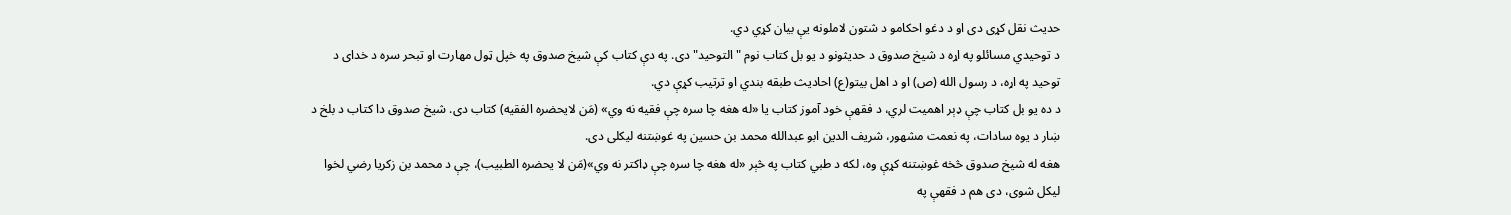حدیث نقل کړی دی او د دغو احکامو د شتون لاملونه یې بیان کړي دي.
د توحیدي مسائلو په اړه د شیخ صدوق د حدیثونو د یو بل کتاب نوم "التوحید" دی. په دې كتاب كې شيخ صدوق په خپل ټول مهارت او تبحر سره د خداى د توحيد په اړه، د رسول الله (ص) او د اهل بيتو(ع) احاديث طبقه بندي او ترتيب كړې دي.
د ده یو بل کتاب چې ډېر اهمیت لري، د فقهې خود آموز کتاب یا «له هغه چا سره چې فقیه نه وي» (مَن لایحضره الفقیه) کتاب دی. شیخ صدوق دا کتاب د بلخ د ښار د یوه سادات، په نعمت مشهور، شریف الدین ابو عبدالله محمد بن حسین په غوښتنه لیکلی دی.
هغه له شیخ صدوق څخه غوښتنه کړې وه، لکه د طبي کتاب په څېر «له هغه چا سره چې ډاکتر نه وي»(مَن لا یحضره الطبیب)، چې د محمد بن زکریا رضي لخوا لیکل شوی، دی هم د فقهې په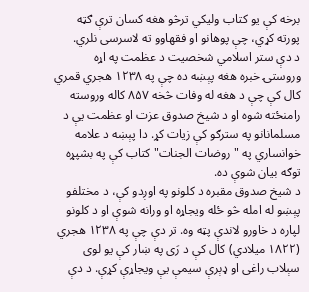برخه کې یو کتاب ولیکي ترڅو هغه کسان ترې ګټه پورته کړي، چې پوهانو او فقهاوو ته لاسرسی نلري.
د دې ستر اسلامي شخصیت د عظمت په اړه وروستۍ خبره هغه پېښه ده چې په ۱۲۳۸ هجري قمري کال کې چې د هغه له وفات څخه ۸۵۷ کاله وروسته رامنځته شوه او د شیخ صدوق عزت او عظمت یې د مسلمانانو په سترګو کې زیات کړ. دا پېښه د علامه خوانساري په " روضات الجنات" کتاب کې په بشپړه توګه بیان شوې ده.
د شیخ صدوق مقبره د کلونو په اوږدو کې، د مختلفو پېښو له امله څو ځله ویجاړه او ورانه شوې او د کلونو لپاره د خاورو لاندې پټه وه. تر دې چې په ۱۲۳۸ هجري (۱۸۲۲ میلادي) کال کې د رَی په ښار کې یو لوی سېلاب راغی او ډېرې سیمې یې ویجاړې کړې. د دې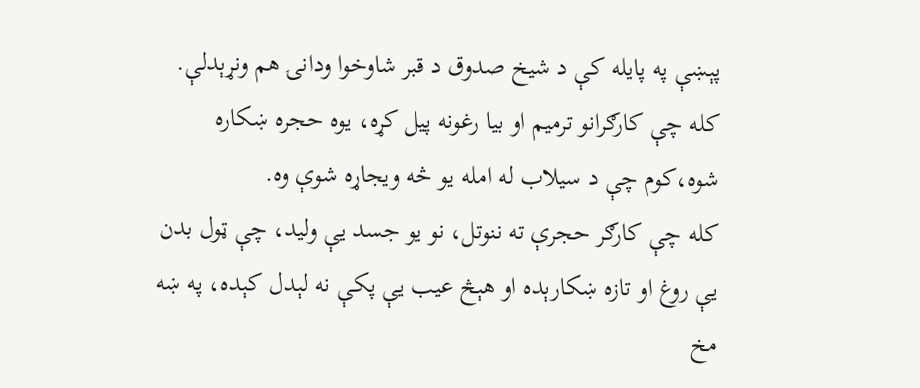پېښې په پایله کې د شیخ صدوق د قبر شاوخوا ودانۍ هم ونړېدلې. کله چې کارګرانو ترمیم او بیا رغونه پیل کړه، یوه حجره ښکاره شوه،کوم چې د سیلاب له امله یو څه ویجاړه شوې وه.
کله چې کارګر حجرې ته ننوتل، نو یو جسد یې ولید، چې ټول بدن یې روغ او تازه ښکارېده او هېڅ عیب یې پکې نه لېدل کېده، په ښه مخ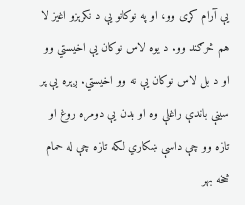یې آرام کړی وو، او په نوکانو یې د نکرېزو اغیز لا هم څرګند وو. د یوه لاس نوکان یې اخیستي وو او د بل لاس نوکان یې نه وو اخیستي. ږېره یې پر سینې باندې راغلې وه او بدن یې دومره روغ او تازه وو چې داسې ښکاري لکه تازه چې له حمام څخه بهر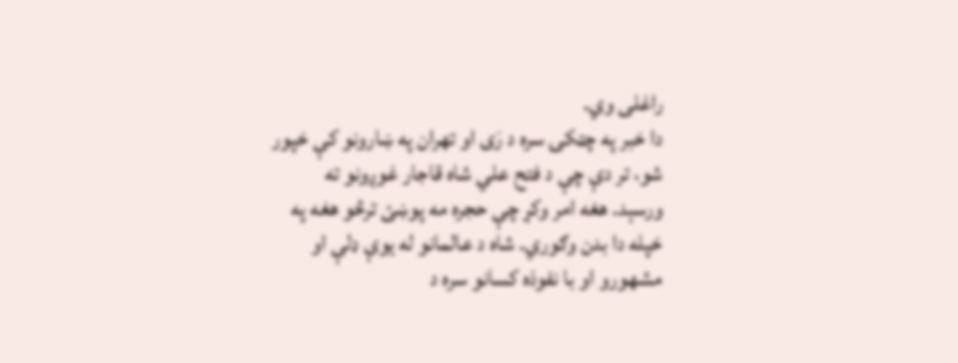راغلی وي.
دا خبر په چټکۍ سره د رَی او تهران په ښارونو کې خپور شو، تر دې چې د فتح علي شاه قاجار غوږونو ته ورسېد. هغه امر وکړ چې حجره مه پوښئ ترڅو هغه په خپله دا بدن وګوري. شاه د عالمانو له یوې ډلې او مشهورو او با نفوذه کسانو سره د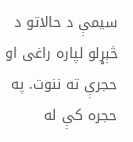سیمې د حالاتو د څېړلو لپاره راغی او حجرې ته ننوت. په حجره کې له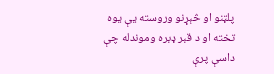پلټنو او څېړنو وروسته يې يوه تخته او د قبر ډبره وموندله چې داسې پرې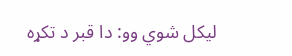ليکل شوي وو: دا قبر د تکړه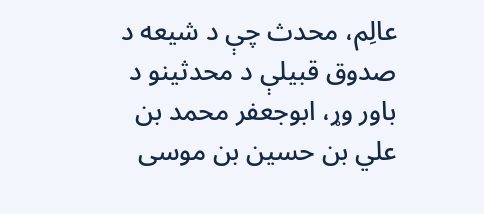عالِم، محدث چې د شيعه د صدوق قبيلې د محدثینو د باور وړ، ابوجعفر محمد بن علي بن حسین بن موسی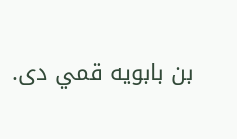بن بابویه قمي دی.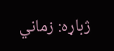ژباړه: زماني